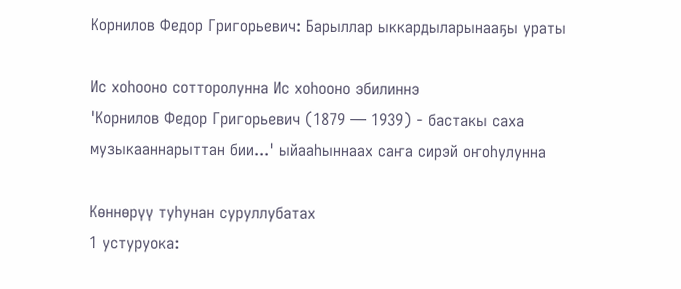Корнилов Федор Григорьевич: Барыллар ыккардыларынааҕы ураты

Ис хоһооно сотторолунна Ис хоһооно эбилиннэ
'Корнилов Федор Григорьевич (1879 — 1939) - бастакы саха музыкааннарыттан бии...' ыйааһыннаах саҥа сирэй оҥоһулунна

Көннөрүү туһунан суруллубатах
1 устуруока: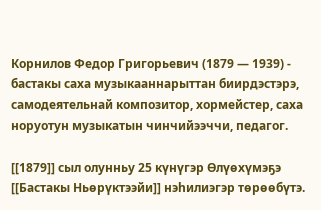Корнилов Федор Григорьевич (1879 — 1939) - бастакы саха музыкааннарыттан биирдэстэрэ, самодеятельнай композитор, хормейстер, саха норуотун музыкатын чинчийээччи, педагог.

[[1879]] сыл олунньу 25 күнүгэр Өлүөхүмэҕэ [[Бастакы Ньөрүктээйи]] нэһилиэгэр төрөөбүтэ.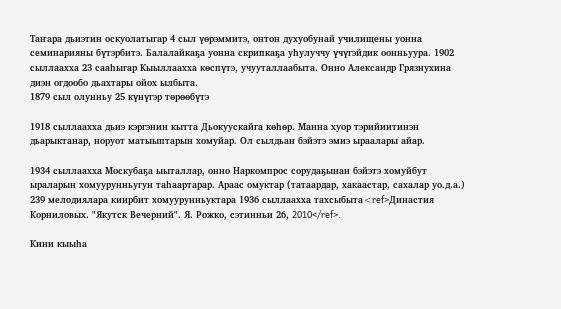Таҥара дьиэтин оскуолатыгар 4 сыл үөрэммитэ, онтон духуобунай училищены уонна семинарияны бүтэрбитэ. Балалайкаҕа уонна скрипкаҕа уһулуччу үчүгэйдик оонньуура. 1902 сыллаахха 23 сааһыгар Кыыллаахха көспүтэ, учууталлаабыта. Онно Александр Грязнухина диэн огдообо дьахтары ойох ылбыта.
1879 сыл олунньу 25 күнүгэр төрөөбүтэ

1918 сыллаахха дьиэ кэргэнин кытта Дьокуускайга көһөр. Манна хуор тэрийиитинэн дьарыктанар, норуот матыыптарын хомуйар. Ол сылдьан бэйэтэ эмиэ ыраалары айар.

1934 сыллаахха Москубаҕа ыыталлар, онно Наркомпрос сорудаҕынан бэйэтэ хомуйбут ыраларын хомуурунньугун таһаартарар. Араас омуктар (татаардар, хакаастар, сахалар уо.д.а.) 239 мелодиялара киирбит хомуурунньуктара 1936 сыллаахха тахсыбыта<ref>Династия Корниловых. "Якутск Вечерний". Я. Рожко, сэтинньи 26, 2010</ref>.

Кини кыыһа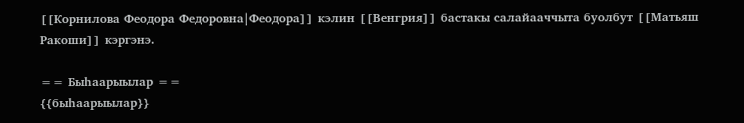[[Корнилова Феодора Федоровна|Феодора]] кэлин [[Венгрия]] бастакы салайааччыта буолбут [[Матьяш Ракоши]] кэргэнэ.

== Быһаарыылар ==
{{быһаарыылар}}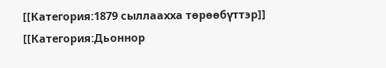[[Категория:1879 сыллаахха төрөөбүттэр]]
[[Категория:Дьоннор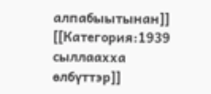алпабыытынан]]
[[Категория:1939 сыллаахха өлбүттэр]]